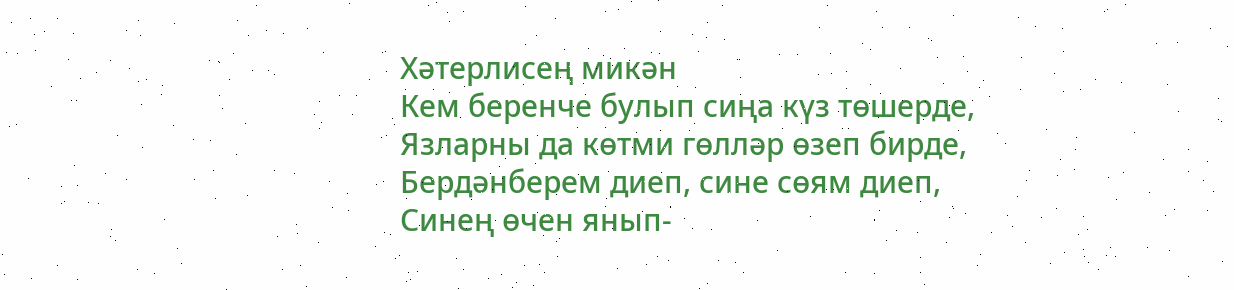Хәтерлисең микән
Кем беренче булып сиңа күз төшерде,
Язларны да көтми гөлләр өзеп бирде,
Бердәнберем диеп, сине сөям диеп,
Синең өчен янып-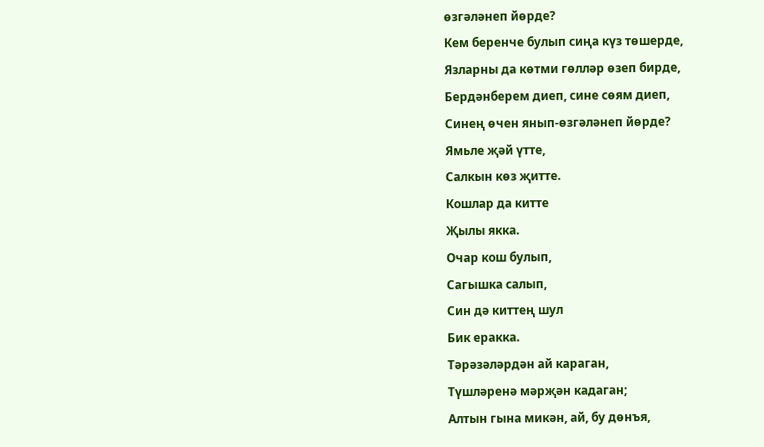өзгәләнеп йөрде?
Кем беренче булып сиңа күз төшерде,
Язларны да көтми гөлләр өзеп бирде,
Бердәнберем диеп, сине сөям диеп,
Синең өчен янып-өзгәләнеп йөрде?
Ямьле җәй үтте,
Салкын көз җитте.
Кошлар да китте
Җылы якка.
Очар кош булып,
Сагышка салып,
Син дә киттең шул
Бик еракка.
Тәрәзәләрдән ай караган,
Түшләренә мәрҗән кадаган;
Алтын гына микән, ай, бу дөнъя,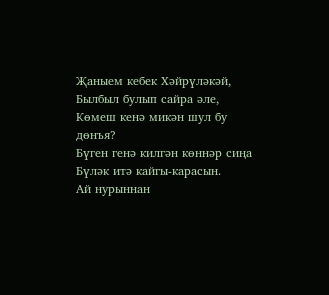Җаныем кебек Хәйрүләкәй,
Былбыл булып сайра әле,
Көмеш кенә микән шул бу дөнъя?
Бүген генә килгән көннәр сиңа
Бүләк итә кайгы-карасын.
Ай нурыннан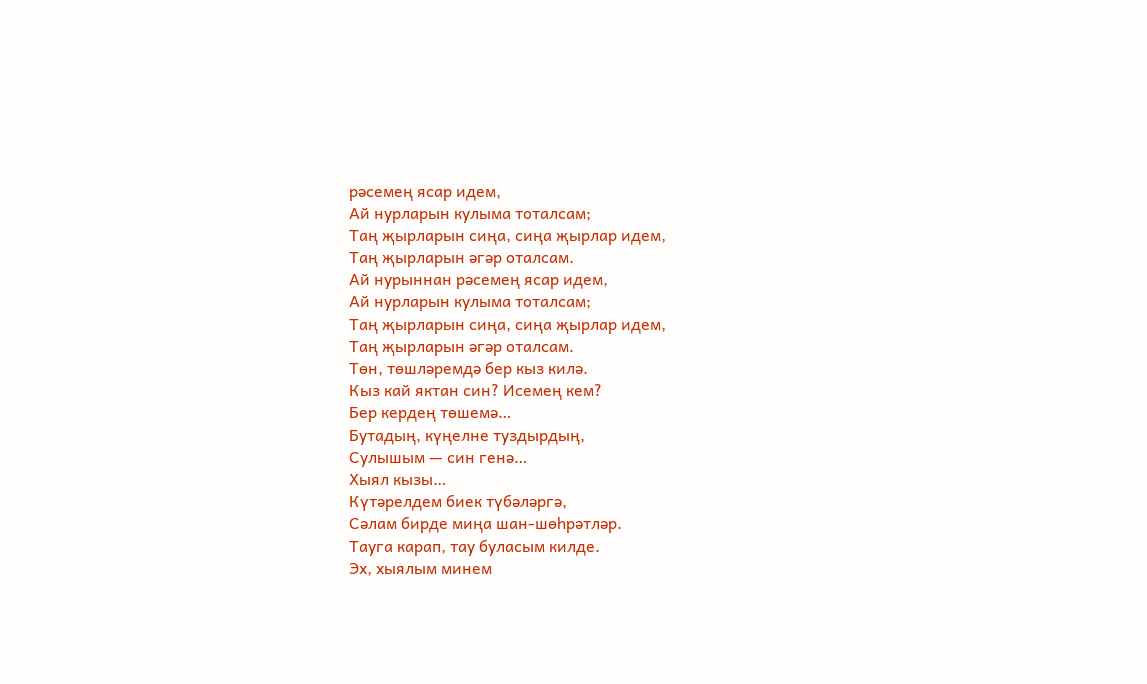рәсемең ясар идем,
Ай нурларын кулыма тоталсам;
Таң җырларын сиңа, сиңа җырлар идем,
Таң җырларын әгәр оталсам.
Ай нурыннан рәсемең ясар идем,
Ай нурларын кулыма тоталсам;
Таң җырларын сиңа, сиңа җырлар идем,
Таң җырларын әгәр оталсам.
Төн, төшләремдә бер кыз килә.
Кыз кай яктан син? Исемең кем?
Бер кердең төшемә…
Бутадың, күңелне туздырдың,
Сулышым — син генә…
Хыял кызы…
Күтәрелдем биек түбәләргә,
Сәлам бирде миңа шан-шөһрәтләр.
Тауга карап, тау буласым килде.
Эх, хыялым минем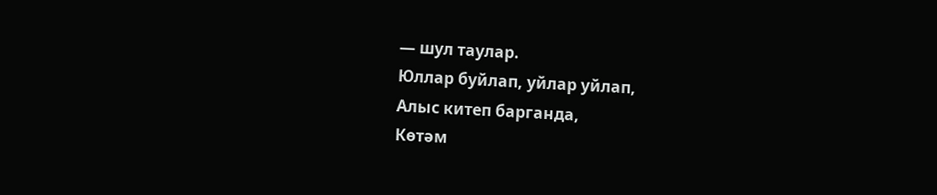— шул таулар.
Юллар буйлап, уйлар уйлап,
Алыс китеп барганда,
Көтәм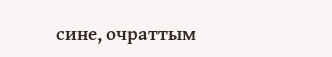сине, очраттым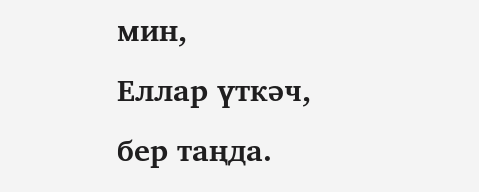мин,
Еллар үткәч, бер таңда.